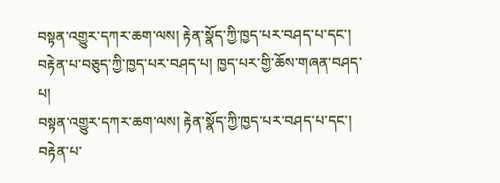བསྟན་འགྱུར་དཀར་ཆག་ལས། རྟེན་སྣོད་ཀྱི་ཁྱད་པར་བཤད་པ་དང་། བརྟེན་པ་བཅུད་ཀྱི་ཁྱད་པར་བཤད་པ། ཁྱད་པར་གྱི་ཆོས་གཞན་བཤད་པ།
བསྟན་འགྱུར་དཀར་ཆག་ལས། རྟེན་སྣོད་ཀྱི་ཁྱད་པར་བཤད་པ་དང་། བརྟེན་པ་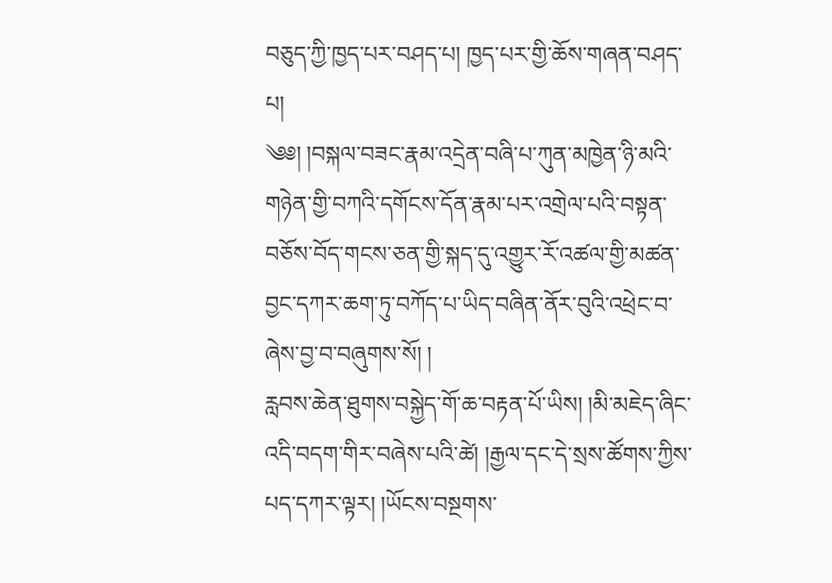བཅུད་ཀྱི་ཁྱད་པར་བཤད་པ། ཁྱད་པར་གྱི་ཆོས་གཞན་བཤད་པ།
༄༅། །བསྐལ་བཟང་རྣམ་འདྲེན་བཞི་པ་ཀུན་མཁྱེན་ཉི་མའི་གཉེན་གྱི་བཀའི་དགོངས་དོན་རྣམ་པར་འགྲེལ་པའི་བསྟན་བཅོས་བོད་གངས་ཅན་གྱི་སྐད་དུ་འགྱུར་རོ་འཚལ་གྱི་མཚན་བྱང་དཀར་ཆག་ཏུ་བཀོད་པ་ཡིད་བཞིན་ནོར་བུའི་འཕྲེང་བ་ཞེས་བྱ་བ་བཞུགས་སོ། །
རླབས་ཆེན་ཐུགས་བསྐྱེད་གོ་ཆ་བརྟན་པོ་ཡིས། །མི་མཇེད་ཞིང་འདི་བདག་གིར་བཞེས་པའི་ཚེ། །རྒྱལ་དང་དེ་སྲས་ཚོགས་ཀྱིས་པད་དཀར་ལྟར། །ཡོངས་བསྔགས་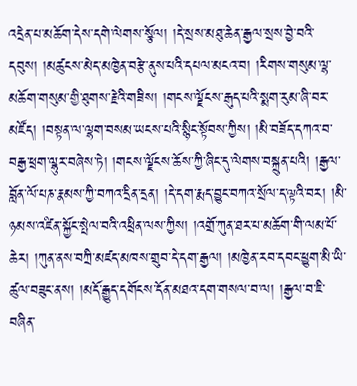འདྲེན་པ་མཆོག་དེས་དགེ་ལེགས་སྩོལ། །དེ་སྲས་མཐུ་ཆེན་རྒྱལ་སྲས་བྱེ་བའི་དབུས། །མཚུངས་མེད་མཁྱེན་བརྩེ་ནུས་པའི་དཔལ་མངའ་བ། །རིགས་གསུམ་ལྷ་མཆོག་གསུམ་གྱི་ཐུགས་རྗེའི་གཟིས། །གངས་ལྗོངས་རྒུད་པའི་སྨག་རུམ་ཞི་བར་མཛོད། །བསྟན་ལ་ལྷག་བསམ་ཡངས་པའི་སྙིང་སྟོབས་ཀྱིས། །མི་བཟོད་དཀའ་བ་བརྒྱ་ཕྲག་ལྷུར་བཞེས་ཏེ། །གངས་ལྗོངས་ཆོས་ཀྱི་ཞིང་དུ་ལེགས་བསྐྲུན་པའི། །རྒྱལ་བློན་ལོ་པཎ་རྣམས་ཀྱི་བཀའ་དྲིན་དྲན། །དེ་དག་རྨད་བྱུང་བཀའ་སྲོལ་ད་ལྟའི་བར། །མི་ཉམས་འཛིན་སྐྱོང་སྤེལ་བའི་འཕྲིན་ལས་ཀྱིས། །འགྲོ་ཀུན་ཐར་པ་མཆོག་གི་ལམ་པོ་ཆེར། །ཀུན་ནས་བཀྲི་མཛད་མཁས་གྲུབ་དེ་དག་རྒྱལ། །མཁྱེན་རབ་དབང་ཕྱུག་མི་ཡི་ཚུལ་བཟུང་ནས། །མདོ་རྒྱུད་དགོངས་དོན་མཐའ་དག་གསལ་བ་ལ། །རྒྱལ་བ་ཇི་བཞིན་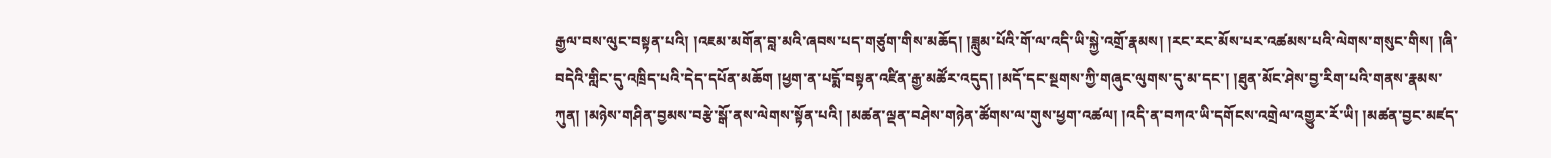རྒྱལ་བས་ལུང་བསྟན་པའི། །འཇམ་མགོན་བླ་མའི་ཞབས་པད་གཙུག་གིས་མཆོད། །ཟླུམ་པོའི་གོ་ལ་འདི་ཡི་སྐྱེ་འགྲོ་རྣམས། །རང་རང་མོས་པར་འཚམས་པའི་ལེགས་གསུང་གིས། །ཞི་བདེའི་གླིང་དུ་འཁྲིད་པའི་དེད་དཔོན་མཆོག །ཕྱག་ན་པདྨོ་བསྟན་འཛིན་རྒྱ་མཚོར་འདུད། །མདོ་དང་སྔགས་ཀྱི་གཞུང་ལུགས་དུ་མ་དང་། །ཐུན་མོང་ཤེས་བྱ་རིག་པའི་གནས་རྣམས་ཀུན། །མཉེས་གཤིན་བྱམས་བརྩེ་སྒོ་ནས་ལེགས་སྟོན་པའི། །མཚན་ལྡན་བཤེས་གཉེན་ཚོགས་ལ་གུས་ཕྱག་འཚལ། །འདི་ན་བཀའ་ཡི་དགོངས་འགྲེལ་འགྱུར་རོ་ཡི། །མཚན་བྱང་མཛད་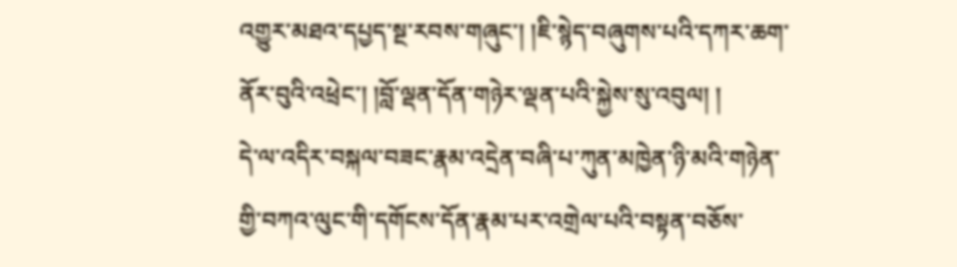འགྱུར་མཐའ་དཔྱད་སྔ་རབས་གཞུང་། །ཇི་སྙེད་བཞུགས་པའི་དཀར་ཆག་ནོར་བུའི་འཕྲེང་། །བློ་ལྡན་དོན་གཉེར་ལྡན་པའི་སྐྱེས་སུ་འབུལ། །
དེ་ལ་འདིར་བསྐལ་བཟང་རྣམ་འདྲེན་བཞི་པ་ཀུན་མཁྱེན་ཉི་མའི་གཉེན་གྱི་བཀའ་ལུང་གི་དགོངས་དོན་རྣམ་པར་འགྲེལ་པའི་བསྟན་བཅོས་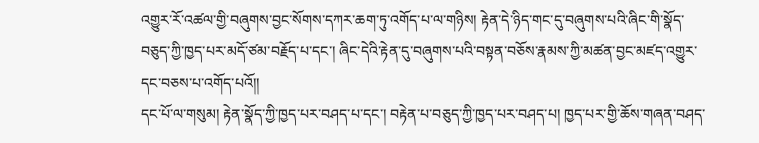འགྱུར་རོ་འཚལ་གྱི་བཞུགས་བྱང་སོགས་དཀར་ཆག་ཏུ་འགོད་པ་ལ་གཉིས། རྟེན་དེ་ཉིད་གང་དུ་བཞུགས་པའི་ཞིང་གི་སྣོད་བཅུད་ཀྱི་ཁྱད་པར་མདོ་ཙམ་བརྗོད་པ་དང་། ཞིང་དེའི་རྟེན་དུ་བཞུགས་པའི་བསྟན་བཅོས་རྣམས་ཀྱི་མཚན་བྱང་མཛད་འགྱུར་དང་བཅས་པ་འགོད་པའོ།།
དང་པོ་ལ་གསུམ། རྟེན་སྣོད་ཀྱི་ཁྱད་པར་བཤད་པ་དང་། བརྟེན་པ་བཅུད་ཀྱི་ཁྱད་པར་བཤད་པ། ཁྱད་པར་གྱི་ཆོས་གཞན་བཤད་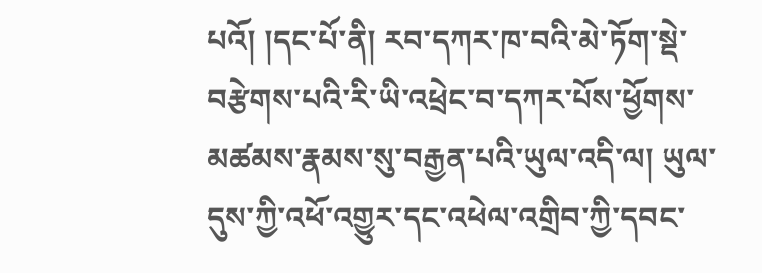པའོ། །དང་པོ་ནི། རབ་དཀར་ཁ་བའི་མེ་ཏོག་སྡེ་བརྩེགས་པའི་རི་ཡི་འཕྲེང་བ་དཀར་པོས་ཕྱོགས་མཚམས་རྣམས་སུ་བརྒྱན་པའི་ཡུལ་འདི་ལ། ཡུལ་དུས་ཀྱི་འཕོ་འགྱུར་དང་འཕེལ་འགྲིབ་ཀྱི་དབང་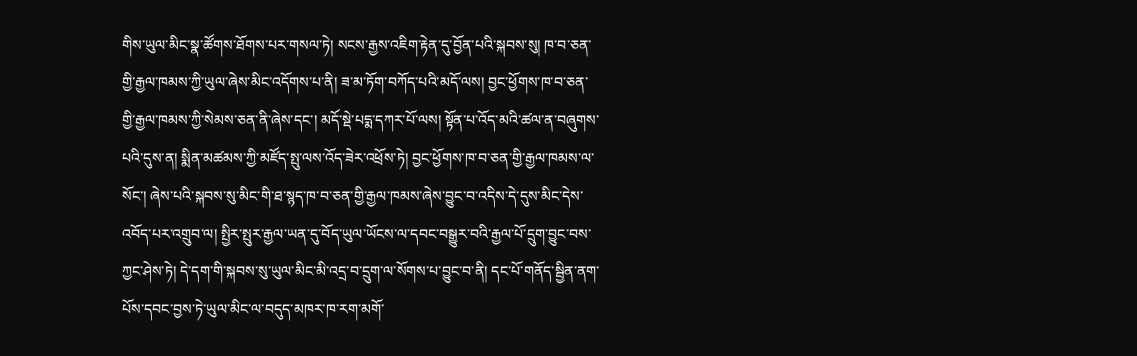གིས་ཡུལ་མིང་སྣ་ཚོགས་ཐོགས་པར་གསལ་ཏེ། སངས་རྒྱས་འཇིག་རྟེན་དུ་བྱོན་པའི་སྐབས་སུ། ཁ་བ་ཅན་གྱི་རྒྱལ་ཁམས་ཀྱི་ཡུལ་ཞེས་མིང་འདོགས་པ་ནི། ཟ་མ་ཏོག་བཀོད་པའི་མདོ་ལས། བྱང་ཕྱོགས་ཁ་བ་ཅན་གྱི་རྒྱལ་ཁམས་ཀྱི་སེམས་ཅན་ནི་ཞེས་དང་། མདོ་སྡེ་པདྨ་དཀར་པོ་ལས། སྟོན་པ་འོད་མའི་ཚལ་ན་བཞུགས་པའི་དུས་ན། སྨིན་མཚམས་ཀྱི་མཛོད་སྤུ་ལས་འོད་ཟེར་འཕྲོས་ཏེ། བྱང་ཕྱོགས་ཁ་བ་ཅན་གྱི་རྒྱལ་ཁམས་ལ་སོང་། ཞེས་པའི་སྐབས་སུ་མིང་གི་ཐ་སྙད་ཁ་བ་ཅན་གྱི་རྒྱལ་ཁམས་ཞེས་བྱུང་བ་འདིས་དེ་དུས་མིང་དེས་འབོད་པར་འགྲུབ་ལ། སྤྱིར་སྤུར་རྒྱལ་ཡན་དུ་བོད་ཡུལ་ཡོངས་ལ་དབང་བསྒྱུར་བའི་རྒྱལ་པོ་དྲུག་བྱུང་བས་ཀྱང་ཤེས་ཏེ། དེ་དག་གི་སྐབས་སུ་ཡུལ་མིང་མི་འདྲ་བ་དྲུག་ལ་སོགས་པ་བྱུང་བ་ནི། དང་པོ་གནོད་སྦྱིན་ནག་པོས་དབང་བྱས་ཏེ་ཡུལ་མིང་ལ་བདུད་མཁར་ཁ་རག་མགོ་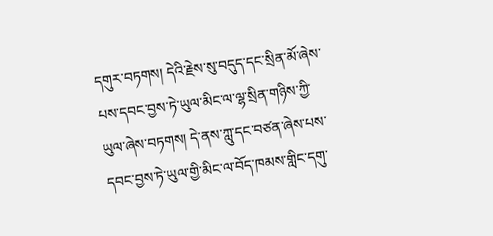དགུར་བཏགས། དེའི་རྗེས་སུ་བདུད་དང་སྲིན་མོ་ཞེས་པས་དབང་བྱས་ཏེ་ཡུལ་མིང་ལ་ལྷ་སྲིན་གཉིས་ཀྱི་ཡུལ་ཞེས་བཏགས། དེ་ནས་ཀླུ་དང་བཙན་ཞེས་པས་དབང་བྱས་ཏེ་ཡུལ་གྱི་མིང་ལ་བོད་ཁམས་གླིང་དགུ་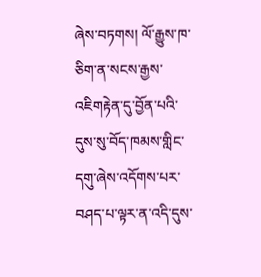ཞེས་བཏགས། ལོ་རྒྱུས་ཁ་ཅིག་ན་སངས་རྒྱས་འཇིགརྟེན་དུ་བྱོན་པའི་དུས་སུ་བོད་ཁམས་གླིང་དགུ་ཞེས་འདོགས་པར་བཤད་པ་ལྟར་ན་འདི་དུས་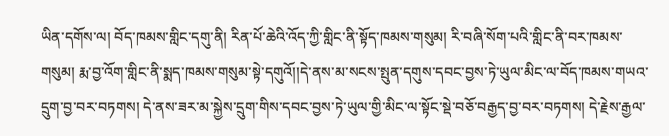ཡིན་དགོས་ལ། བོད་ཁམས་གླིང་དགུ་ནི། རིན་པོ་ཆེའི་འོད་ཀྱི་གླིང་ནི་སྟོད་ཁམས་གསུམ། རི་བཞི་སོག་པའི་གླིང་ནི་བར་ཁམས་གསུམ། རྨ་བྱ་འོག་གླིང་ནི་སྨད་ཁམས་གསུམ་སྟེ་དགུའོ།།དེ་ནས་མ་སངས་སྤུན་དགུས་དབང་བྱས་ཏེ་ཡུལ་མིང་ལ་བོད་ཁམས་གཡའ་དྲུག་བྱ་བར་བཏགས། དེ་ནས་ཟར་མ་སྐྱེས་དྲུག་གིས་དབང་བྱས་ཏེ་ཡུལ་གྱི་མིང་ལ་སྟོང་སྡེ་བཅོ་བརྒྱད་བྱ་བར་བཏགས། དེ་རྗེས་རྒྱལ་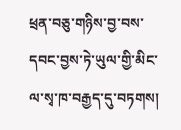ཕྲན་བཅུ་གཉིས་བྱ་བས་དབང་བྱས་ཏེ་ཡུལ་གྱི་མིང་ལ་སྭ་ཁ་བརྒྱད་དུ་བཏགས།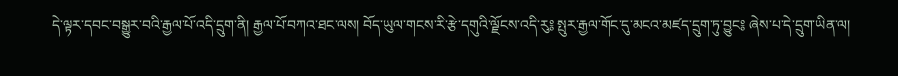དེ་ལྟར་དབང་བསྒྱུར་བའི་རྒྱལ་པོ་འདི་དྲུག་ནི། རྒྱལ་པོ་བཀའ་ཐང་ལས། བོད་ཡུལ་གངས་རི་རྩེ་དགུའི་ལྗོངས་འདི་རུ༔ སྤུར་རྒྱལ་གོང་དུ་མངའ་མཛད་དྲུག་ཏུ་བྱུང༔ ཞེས་པ་དེ་དྲུག་ཡིན་ལ།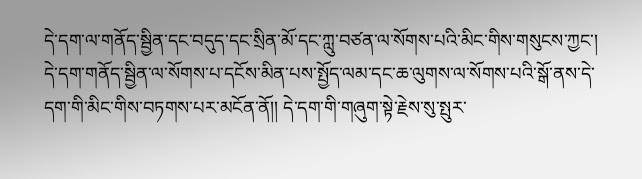དེ་དག་ལ་གནོད་སྦྱིན་དང་བདུད་དང་སྲིན་མོ་དང་ཀླུ་བཙན་ལ་སོགས་པའི་མིང་གིས་གསུངས་ཀྱང་། དེ་དག་གནོད་སྦྱིན་ལ་སོགས་པ་དངོས་མིན་པས་སྤྱོད་ལམ་དང་ཆ་ལུགས་ལ་སོགས་པའི་སྒོ་ནས་དེ་དག་གི་མིང་གིས་བཏགས་པར་མངོན་ནོ།། དེ་དག་གི་གཞུག་སྟེ་རྗེས་སུ་སྤུར་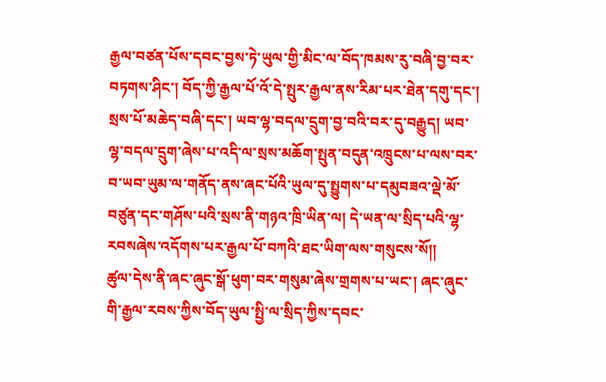རྒྱལ་བཙན་པོས་དབང་བྱས་ཏེ་ཡུལ་གྱི་མིང་ལ་བོད་ཁམས་རུ་བཞི་བྱ་བར་བཏགས་ཤིང་། བོད་ཀྱི་རྒྱལ་པོ་འོ་དེ་སྤུར་རྒྱལ་ནས་རིམ་པར་ཐེན་དགུ་དང་། སྲས་པོ་མཆེད་བཞི་དང་། ཡབ་ལྷ་བདལ་དྲུག་བྱ་བའི་བར་དུ་བརྒྱུད། ཡབ་ལྷ་བདལ་དྲུག་ཞེས་པ་འདི་ལ་སྲས་མཆོག་སྤུན་བདུན་འཁྲུངས་པ་ལས་བར་བ་ཡབ་ཡུམ་ལ་གནོད་ནས་ཞང་པོའི་ཡུལ་དུ་སྤྱུགས་པ་དམུབཟའ་ལྡེ་མོ་བཙུན་དང་གཤོས་པའི་སྲས་ནི་གཉའ་ཁྲི་ཡིན་ལ། དེ་ཡན་ལ་སྲིད་པའི་ལྷ་རབསཞེས་འདོགས་པར་རྒྱལ་པོ་བཀའི་ཐང་ཡིག་ལས་གསུངས་སོ།།
ཚུལ་དེས་ནི་ཞང་ཞུང་སྒོ་ཕུག་བར་གསུམ་ཞེས་གྲགས་པ་ཡང་། ཞང་ཞུང་གི་རྒྱལ་རབས་ཀྱིས་བོད་ཡུལ་སྤྱི་ལ་སྲིད་ཀྱིས་དབང་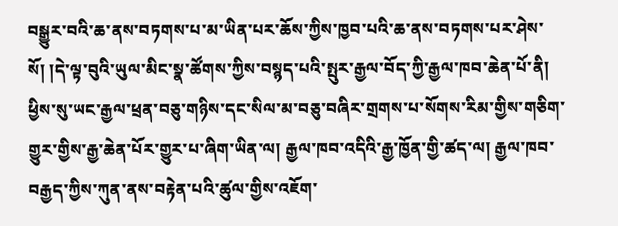བསྒྱུར་བའི་ཆ་ནས་བཏགས་པ་མ་ཡིན་པར་ཆོས་ཀྱིས་ཁྱབ་པའི་ཆ་ནས་བཏགས་པར་ཤེས་སོ། །དེ་ལྟ་བུའི་ཡུལ་མིང་སྣ་ཚོགས་ཀྱིས་བསྙད་པའི་སྤུར་རྒྱལ་བོད་ཀྱི་རྒྱལ་ཁབ་ཆེན་པོ་ནི། ཕྱིས་སུ་ཡང་རྒྱལ་ཕྲན་བཅུ་གཉིས་དང་སིལ་མ་བཅུ་བཞིར་གྲགས་པ་སོགས་རིམ་གྱིས་གཅིག་གྱུར་གྱིས་རྒྱ་ཆེན་པོར་གྱུར་པ་ཞིག་ཡིན་ལ། རྒྱལ་ཁབ་འདིའི་རྒྱ་ཁྱོན་གྱི་ཚད་ལ། རྒྱལ་ཁབ་བརྒྱད་ཀྱིས་ཀུན་ནས་བརྟེན་པའི་ཚུལ་གྱིས་འཇོག་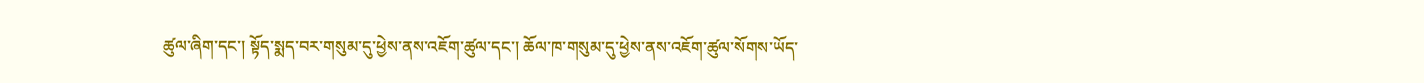ཚུལ་ཞིག་དང་། སྟོད་སྨད་བར་གསུམ་དུ་ཕྱེས་ནས་འཇོག་ཚུལ་དང་། ཆོལ་ཁ་གསུམ་དུ་ཕྱེས་ནས་འཇོག་ཚུལ་སོགས་ཡོད་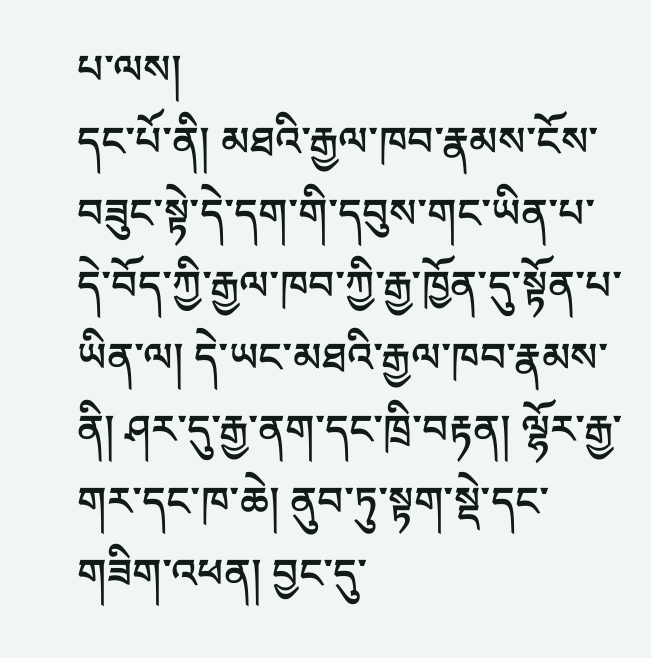པ་ལས།
དང་པོ་ནི། མཐའི་རྒྱལ་ཁབ་རྣམས་ངོས་བཟུང་སྟེ་དེ་དག་གི་དབུས་གང་ཡིན་པ་དེ་བོད་ཀྱི་རྒྱལ་ཁབ་ཀྱི་རྒྱ་ཁྱོན་དུ་སྟོན་པ་ཡིན་ལ། དེ་ཡང་མཐའི་རྒྱལ་ཁབ་རྣམས་ནི། ཤར་དུ་རྒྱ་ནག་དང་ཁྲི་བརྟན། ལྷོར་རྒྱ་གར་དང་ཁ་ཆེ། ནུབ་ཏུ་སྟག་སྡེ་དང་གཟིག་འཕན། བྱང་དུ་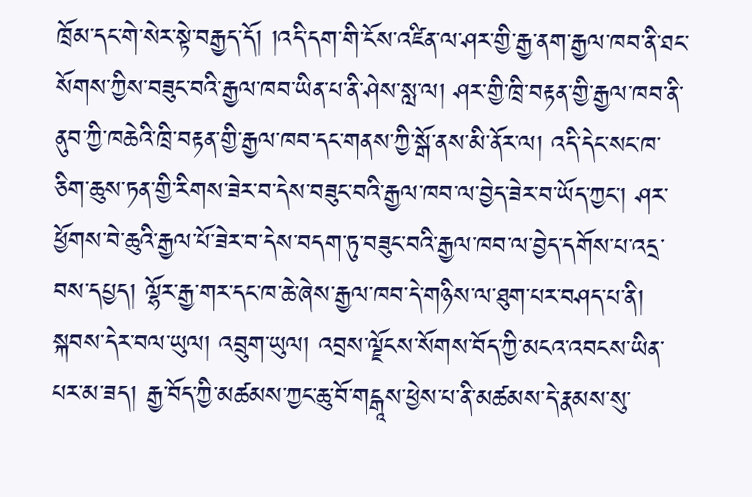ཁྲོམ་དང་གེ་སེར་སྟེ་བརྒྱད་དོ། །འདི་དག་གི་ངོས་འཛིན་ལ་ཤར་གྱི་རྒྱ་ནག་རྒྱལ་ཁབ་ནི་ཐང་སོགས་ཀྱིས་བཟུང་བའི་རྒྱལ་ཁབ་ཡིན་པ་ནི་ཤེས་སླ་ལ། ཤར་གྱི་ཁྲི་བརྟན་གྱི་རྒྱལ་ཁབ་ནི་ནུབ་ཀྱི་ཁཆེའི་ཁྲི་བརྟན་གྱི་རྒྱལ་ཁབ་དང་གནས་ཀྱི་སྒོ་ནས་མི་ནོར་ལ། འདི་དེང་སང་ཁ་ཅིག་ཆུས་ཏན་གྱི་རིགས་ཟེར་བ་དེས་བཟུང་བའི་རྒྱལ་ཁབ་ལ་བྱེད་ཟེར་བ་ཡོད་ཀྱང་། ཤར་ཕྱོགས་བེ་ཆུའི་རྒྱལ་པོ་ཟེར་བ་དེས་བདག་ཏུ་བཟུང་བའི་རྒྱལ་ཁབ་ལ་བྱེད་དགོས་པ་འདྲ་བས་དཔྱད། ལྷོར་རྒྱ་གར་དང་ཁ་ཆེ་ཞེས་རྒྱལ་ཁབ་དེ་གཉིས་ལ་ཐུག་པར་བཤད་པ་ནི། སྐབས་དེར་བལ་ཡུལ། འབྲུག་ཡུལ། འབྲས་ལྗོངས་སོགས་བོད་ཀྱི་མངའ་འབངས་ཡིན་པར་མ་ཟད། རྒྱ་བོད་ཀྱི་མཚམས་ཀྱང་ཆུ་བོ་གངྒཱས་ཕྱེས་པ་ནི་མཚམས་དེ་རྣམས་སུ་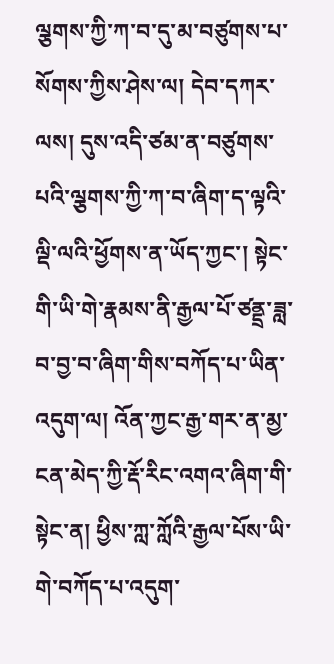ལྕགས་ཀྱི་ཀ་བ་དུ་མ་བཙུགས་པ་སོགས་ཀྱིས་ཤེས་ལ། དེབ་དཀར་ལས། དུས་འདི་ཙམ་ན་བཙུགས་པའི་ལྕགས་ཀྱི་ཀ་བ་ཞིག་ད་ལྟའི་ལྡི་ལའི་ཕྱོགས་ན་ཡོད་ཀྱང་། སྟེང་གི་ཡི་གེ་རྣམས་ནི་རྒྱལ་པོ་ཙནྡྲ་ཟླ་བ་བྱ་བ་ཞིག་གིས་བཀོད་པ་ཡིན་འདུག་ལ། འོན་ཀྱང་རྒྱ་གར་ན་མྱ་ངན་མེད་ཀྱི་རྡོ་རིང་འགའ་ཞིག་གི་སྟེང་ན། ཕྱིས་ཀླ་ཀློའི་རྒྱལ་པོས་ཡི་གེ་བཀོད་པ་འདུག་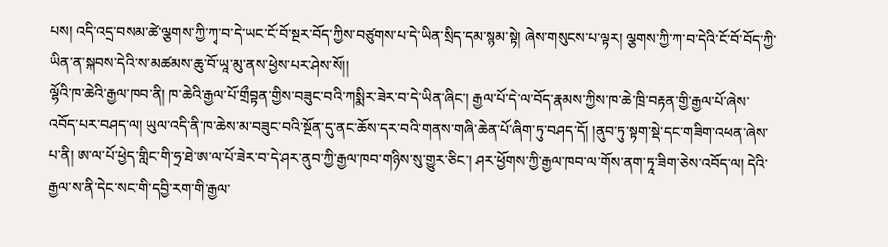པས། འདི་འདྲ་བསམ་ཚེ་ལྕགས་ཀྱི་ཀྭ་བ་དེ་ཡང་ངོ་བོ་སྔར་བོད་ཀྱིས་བཙུགས་པ་དེ་ཡིན་སྲིད་དམ་སྙམ་སྟེ། ཞེས་གསུངས་པ་ལྟར། ལྕགས་ཀྱི་ཀ་བ་དེའི་ངོ་བོ་བོད་ཀྱི་ཡིན་ན་སྐབས་དེའི་ས་མཚམས་ཆུ་བོ་ཡཱ་མུ་ནས་ཕྱེས་པར་ཤེས་སོ།།
ལྷོའི་ཁ་ཆེའི་རྒྱལ་ཁབ་ནི། ཁ་ཆེའི་རྒྱལ་པོ་གྲྀབྟན་གྱིས་བཟུང་བའི་ཀསྨིར་ཟེར་བ་དེ་ཡིན་ཞིང་། རྒྱལ་པོ་དེ་ལ་བོད་རྣམས་ཀྱིས་ཁ་ཆེ་ཁྲི་བརྟན་གྱི་རྒྱལ་པོ་ཞེས་འབོད་པར་བཤད་ལ། ཡུལ་འདི་ནི་ཁ་ཆེས་མ་བཟུང་བའི་སྔོན་དུ་ནང་ཆོས་དར་བའི་གནས་གཞི་ཆེན་པོ་ཞིག་ཏུ་བཤད་དོ། །ནུབ་ཏུ་སྟག་སྡེ་དང་གཟིག་འཕན་ཞེས་པ་ནི། ཨ་ལ་པོ་ཕྱེད་གླིང་གི་ཧྲ་ཐེ་ཨ་ལ་པོ་ཟེར་བ་དེ་ཤར་ནུབ་ཀྱི་རྒྱལ་ཁབ་གཉིས་སུ་གྱུར་ཅིང་། ཤར་ཕྱོགས་ཀྱི་རྒྱལ་ཁབ་ལ་གོས་ནག་ཏཱ་ཟིག་ཅེས་འབོད་ལ། དེའི་རྒྱལ་ས་ནི་དེང་སང་གི་དབྱི་རག་གི་རྒྱལ་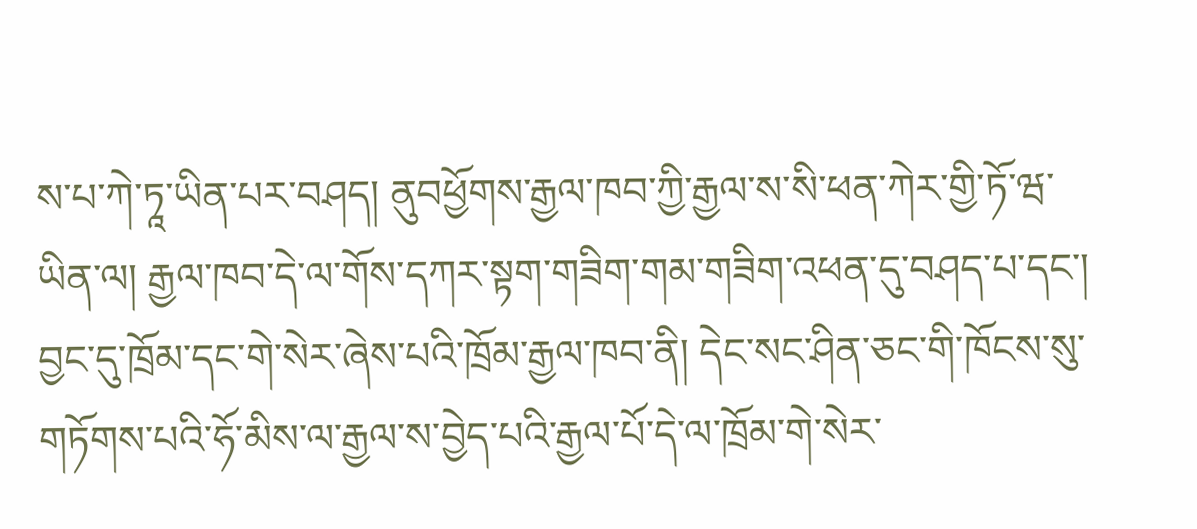ས་པ་ཀེ་ཏཱ་ཡིན་པར་བཤད། ནུབཕྱོགས་རྒྱལ་ཁབ་ཀྱི་རྒྱལ་ས་སི་ཕན་ཀེར་གྱི་ཏོ་ཝ་ཡིན་ལ། རྒྱལ་ཁབ་དེ་ལ་གོས་དཀར་སྟག་གཟིག་གམ་གཟིག་འཕན་དུ་བཤད་པ་དང་། བྱང་དུ་ཁྲོམ་དང་གེ་སེར་ཞེས་པའི་ཁྲོམ་རྒྱལ་ཁབ་ནི། དེང་སང་ཤིན་ཅང་གི་ཁོངས་སུ་གཏོགས་པའི་ཧོ་མིས་ལ་རྒྱལ་ས་བྱེད་པའི་རྒྱལ་པོ་དེ་ལ་ཁྲོམ་གེ་སེར་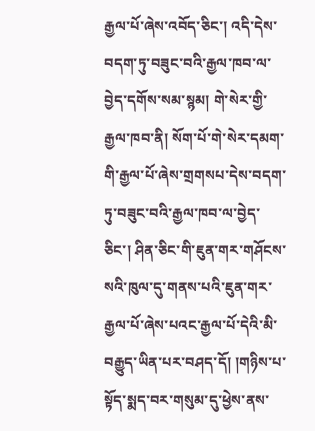རྒྱལ་པོ་ཞེས་འབོད་ཅིང་། འདི་དེས་བདག་ཏུ་བཟུང་བའི་རྒྱལ་ཁབ་ལ་བྱེད་དགོས་སམ་སྙམ། གེ་སེར་གྱི་རྒྱལ་ཁབ་ནི། སོག་པོ་གེ་སེར་དམག་གི་རྒྱལ་པོ་ཞེས་གྲགསཔ་དེས་བདག་ཏུ་བཟུང་བའི་རྒྱལ་ཁབ་ལ་བྱེད་ཅིང་། ཤིན་ཅིང་གི་ཇུན་གར་གཤོངས་སའི་ཁུལ་དུ་གནས་པའི་ཇུན་གར་རྒྱལ་པོ་ཞེས་པའང་རྒྱལ་པོ་དེའི་མི་བརྒྱུད་ཡིན་པར་བཤད་དོ། །གཉིས་པ་སྟོད་སྨད་བར་གསུམ་དུ་ཕྱེས་ནས་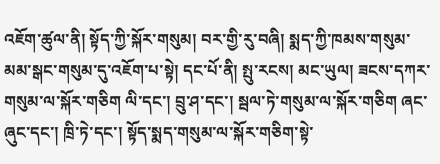འཇོག་ཚུལ་ནི། སྟོད་ཀྱི་སྐོར་གསུམ། བར་གྱི་རུ་བཞི། སྨད་ཀྱི་ཁམས་གསུམ་མམ་སྒང་གསུམ་དུ་འཇོག་པ་སྟེ། དང་པོ་ནི། སྤུ་རངས། མང་ཡུལ། ཟངས་དཀར་གསུམ་ལ་སྐོར་གཅིག ལི་དང་། བྲུ་ཤ་དང་། སྦལ་ཏེ་གསུམ་ལ་སྐོར་གཅིག ཞང་ཞུང་དང་། ཁྲི་ཏེ་དང་། སྟོད་སྨད་གསུམ་ལ་སྐོར་གཅིག་སྟེ་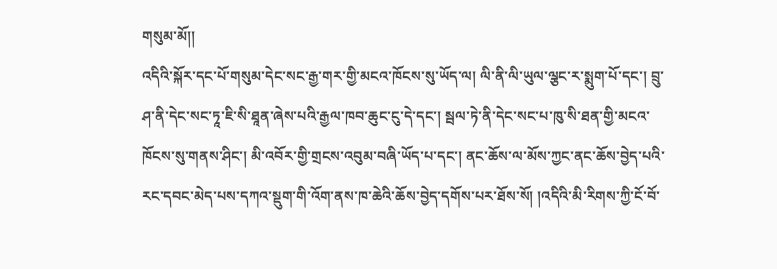གསུམ་མོ།།
འདིའི་སྐོར་དང་པོ་གསུམ་དེང་སང་རྒྱ་གར་གྱི་མངའ་ཁོངས་སུ་ཡོད་ལ། ལི་ནི་ལི་ཡུལ་ལྕང་ར་སྨུག་པོ་དང་། བྲུ་ཤ་ནི་དེང་སང་ཏཱ་ཇི་སི་ཐཱན་ཞེས་པའི་རྒྱལ་ཁབ་ཆུང་ངུ་དེ་དང་། སྦལ་ཏེ་ནི་དེང་སང་པ་ཁུ་སི་ཐན་གྱི་མངའ་ཁོངས་སུ་གནས་ཤིང་། མི་འབོར་གྱི་གྲངས་འབུམ་བཞི་ཡོད་པ་དང་། ནང་ཆོས་ལ་མོས་ཀྱང་ནང་ཆོས་བྱེད་པའི་རང་དབང་མེད་པས་དཀའ་སྡུག་གི་འོག་ནས་ཁ་ཆེའི་ཆོས་བྱེད་དགོས་པར་ཐོས་སོ། །འདིའི་མི་རིགས་ཀྱི་ངོ་བོ་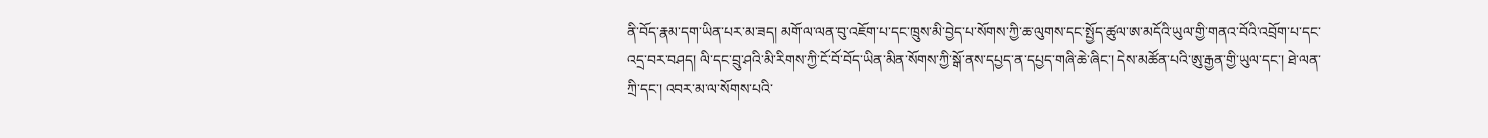ནི་བོད་རྣམ་དག་ཡིན་པར་མ་ཟད། མགོ་ལ་ལན་བུ་འཇོག་པ་དང་ཁྲུས་མི་བྱེད་པ་སོགས་ཀྱི་ཆ་ལུགས་དང་སྤྱོད་ཚུལ་ཨ་མདོའི་ཡུལ་གྱི་གནའ་བོའི་འབྲོག་པ་དང་འདྲ་བར་བཤད། ལི་དང་བྲུ་ཤའི་མི་རིགས་ཀྱི་ངོ་བོ་བོད་ཡིན་མིན་སོགས་ཀྱི་སྒོ་ནས་དཔྱད་ན་དཔྱད་གཞི་ཆེ་ཞིང་། དེས་མཚོན་པའི་ཨུ་རྒྱན་གྱི་ཡུལ་དང་། ཐེ་ལན་ཀྲི་དང་། འབར་མ་ལ་སོགས་པའི་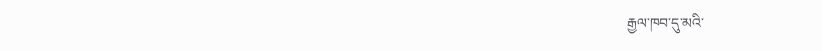རྒྱལ་ཁབ་དུ་མའི་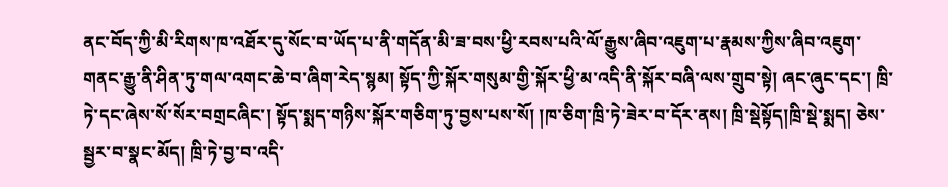ནང་བོད་ཀྱི་མི་རིགས་ཁ་འཐོར་དུ་སོང་བ་ཡོད་པ་ནི་གདོན་མི་ཟ་བས་ཕྱི་རབས་པའི་ལོ་རྒྱུས་ཞིབ་འཇུག་པ་རྣམས་ཀྱིས་ཞིབ་འཇུག་གནང་རྒྱུ་ནི་ཤིན་ཏུ་གལ་འགང་ཆེ་བ་ཞིག་རེད་སྙམ། སྟོད་ཀྱི་སྐོར་གསུམ་གྱི་སྐོར་ཕྱི་མ་འདི་ནི་སྐོར་བཞི་ལས་གྲུབ་སྟེ། ཞང་ཞུང་དང་། ཁྲི་ཏེ་དང་ཞེས་སོ་སོར་བགྲངཞིང་། སྟོད་སྨད་གཉིས་སྐོར་གཅིག་ཏུ་བྱས་པས་སོ། །ཁ་ཅིག་ཁྲི་ཏེ་ཟེར་བ་དོར་ནས། ཁྲི་སྡེསྟོད།ཁྲི་སྡེ་སྨད། ཅེས་སྦྱར་བ་སྣང་མོད། ཁྲི་ཏེ་བྱ་བ་འདི་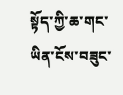སྟོད་ཀྱི་ཆ་གང་ཡིན་ངོས་བཟུང་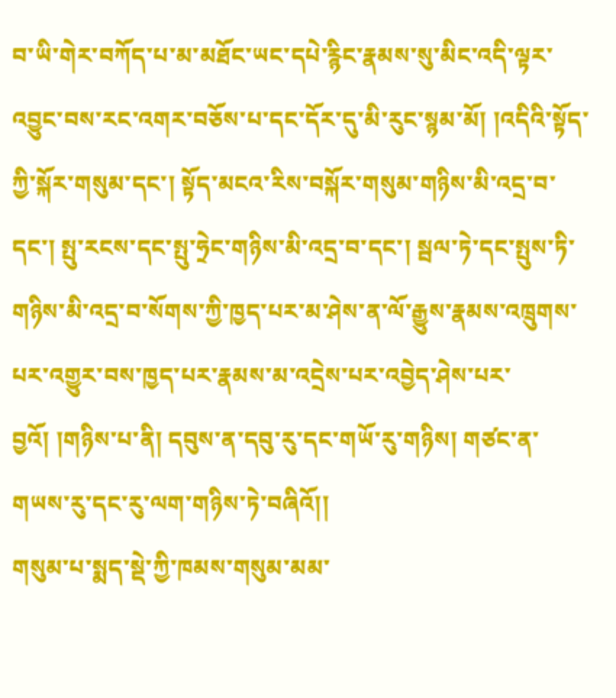བ་ཡི་གེར་བཀོད་པ་མ་མཐོང་ཡང་དཔེ་རྙིང་རྣམས་སུ་མིང་འདི་ལྟར་འབྱུང་བས་རང་འགར་བཅོས་པ་དང་དོར་དུ་མི་རུང་སྙམ་མོ། །འདིའི་སྟོད་ཀྱི་སྐོར་གསུམ་དང་། སྟོད་མངའ་རིས་བསྐོར་གསུམ་གཉིས་མི་འདྲ་བ་དང་། སྤུ་རངས་དང་སྤུ་ཧྲེང་གཉིས་མི་འདྲ་བ་དང་། སྦལ་ཏེ་དང་སྤུས་ཏི་གཉིས་མི་འདྲ་བ་སོགས་ཀྱི་ཁྱད་པར་མ་ཤེས་ན་ལོ་རྒྱུས་རྣམས་འཁྲུགས་པར་འགྱུར་བས་ཁྱད་པར་རྣམས་མ་འདྲེས་པར་འབྱེད་ཤེས་པར་བྱའོ། །གཉིས་པ་ནི། དབུས་ན་དབུ་རུ་དང་གཡོ་རུ་གཉིས། གཙང་ན་གཡས་རུ་དང་རུ་ལག་གཉིས་ཏེ་བཞིའོ།།
གསུམ་པ་སྨད་སྡེ་ཀྱི་ཁམས་གསུམ་མམ་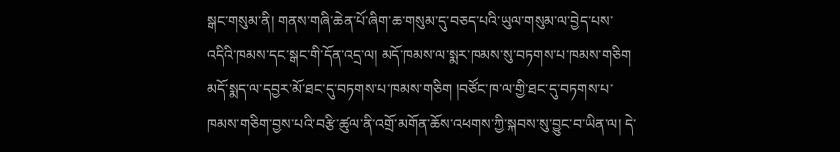སྒང་གསུམ་ནི། གནས་གཞི་ཆེན་པོ་ཞིག་ཆ་གསུམ་དུ་བཅད་པའི་ཡུལ་གསུམ་ལ་བྱེད་པས་འདིའི་ཁམས་དང་སྒང་གི་དོན་འདྲ་ལ། མདོ་ཁམས་ལ་སྨར་ཁམས་སུ་བཏགས་པ་ཁམས་གཅིག མདོ་སྨད་ལ་དབྱར་མོ་ཐང་དུ་བཏགས་པ་ཁམས་གཅིག །བཙོང་ཁ་ལ་གྱི་ཐང་དུ་བཏགས་པ་ཁམས་གཅིག་བྱས་པའི་བརྩི་ཚུལ་ནི་འགྲོ་མགོན་ཆོས་འཕགས་ཀྱི་སྐབས་སུ་བྱུང་བ་ཡིན་ལ། དེ་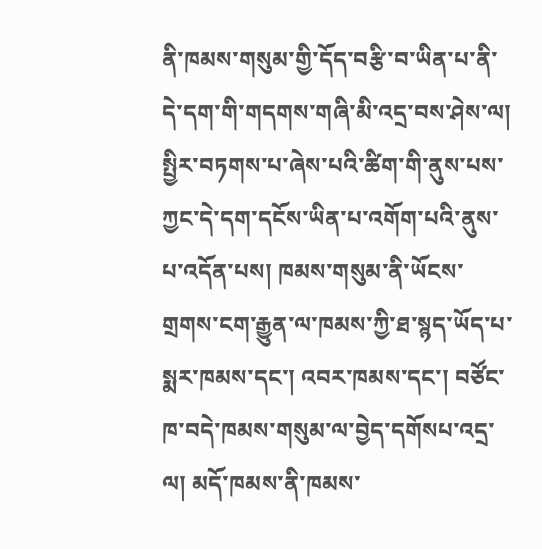ནི་ཁམས་གསུམ་གྱི་དོད་བརྩི་བ་ཡིན་པ་ནི་དེ་དག་གི་གདགས་གཞི་མི་འདྲ་བས་ཤེས་ལ། སྤྱིར་བཏགས་པ་ཞེས་པའི་ཚིག་གི་ནུས་པས་ཀྱང་དེ་དག་དངོས་ཡིན་པ་འགོག་པའི་ནུས་པ་འདོན་པས། ཁམས་གསུམ་ནི་ཡོངས་གྲགས་ངག་རྒྱུན་ལ་ཁམས་ཀྱི་ཐ་སྙད་ཡོད་པ་སྨར་ཁམས་དང་། འབར་ཁམས་དང་། བཙོང་ཁ་བདེ་ཁམས་གསུམ་ལ་བྱེད་དགོསཔ་འདྲ་ལ། མདོ་ཁམས་ནི་ཁམས་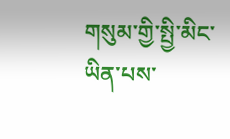གསུམ་གྱི་སྤྱི་མིང་ཡིན་པས་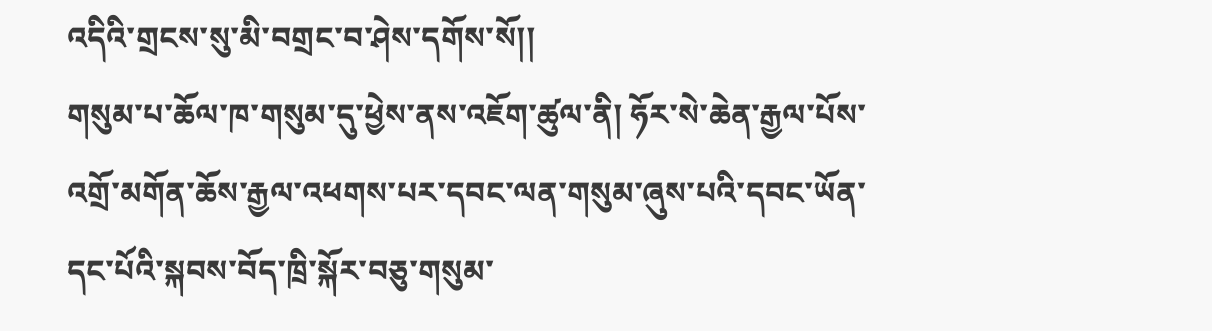འདིའི་གྲངས་སུ་མི་བགྲང་བ་ཤེས་དགོས་སོ།།
གསུམ་པ་ཆོལ་ཁ་གསུམ་དུ་ཕྱེས་ནས་འཇོག་ཚུལ་ནི། ཧོར་སེ་ཆེན་རྒྱལ་པོས་འགྲོ་མགོན་ཆོས་རྒྱལ་འཕགས་པར་དབང་ལན་གསུམ་ཞུས་པའི་དབང་ཡོན་དང་པོའི་སྐབས་བོད་ཁྲི་སྐོར་བཅུ་གསུམ་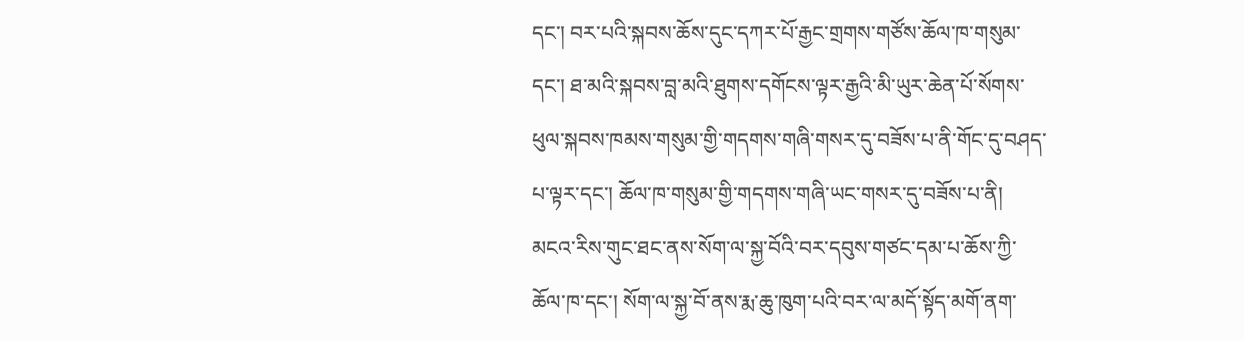དང་། བར་པའི་སྐབས་ཆོས་དུང་དཀར་པོ་རྒྱང་གྲགས་གཙོས་ཆོལ་ཁ་གསུམ་དང་། ཐ་མའི་སྐབས་བླ་མའི་ཐུགས་དགོངས་ལྟར་རྒྱའི་མི་ཡུར་ཆེན་པོ་སོགས་ཕུལ་སྐབས་ཁམས་གསུམ་གྱི་གདགས་གཞི་གསར་དུ་བཟོས་པ་ནི་གོང་དུ་བཤད་པ་ལྟར་དང་། ཆོལ་ཁ་གསུམ་གྱི་གདགས་གཞི་ཡང་གསར་དུ་བཟོས་པ་ནི། མངའ་རིས་གུང་ཐང་ནས་སོག་ལ་སྐྱ་བོའི་བར་དབུས་གཙང་དམ་པ་ཆོས་ཀྱི་ཆོལ་ཁ་དང་། སོག་ལ་སྐྱ་བོ་ནས་རྨ་ཆུ་ཁུག་པའི་བར་ལ་མདོ་སྟོད་མགོ་ནག་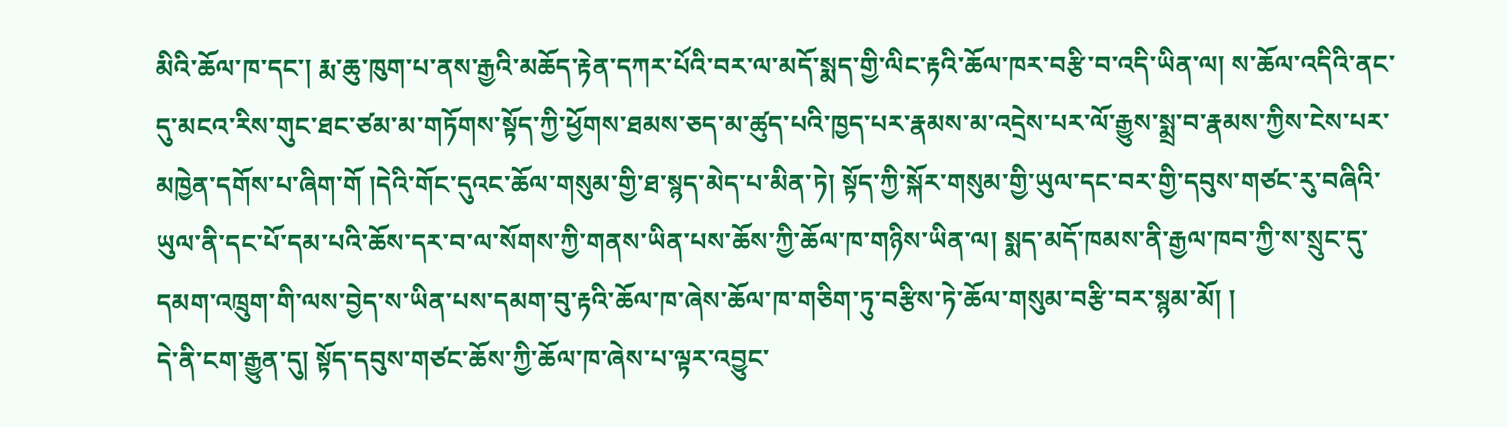མིའི་ཆོལ་ཁ་དང་། རྨ་ཆུ་ཁུག་པ་ནས་རྒྱའི་མཆོད་རྟེན་དཀར་པོའི་བར་ལ་མདོ་སྨད་གྱི་ལིང་རྟའི་ཆོལ་ཁར་བརྩི་བ་འདི་ཡིན་ལ། ས་ཆོལ་འདིའི་ནང་དུ་མངའ་རིས་གུང་ཐང་ཙམ་མ་གཏོགས་སྟོད་ཀྱི་ཕྱོགས་ཐམས་ཅད་མ་ཚུད་པའི་ཁྱད་པར་རྣམས་མ་འདྲེས་པར་ལོ་རྒྱུས་སྨྲ་བ་རྣམས་ཀྱིས་ངེས་པར་མཁྱེན་དགོས་པ་ཞིག་གོ །དེའི་གོང་དུའང་ཆོལ་གསུམ་གྱི་ཐ་སྙད་མེད་པ་མིན་ཏེ། སྟོད་ཀྱི་སྐོར་གསུམ་གྱི་ཡུལ་དང་བར་གྱི་དབུས་གཙང་རུ་བཞིའི་ཡུལ་ནི་དང་པོ་དམ་པའི་ཆོས་དར་བ་ལ་སོགས་ཀྱི་གནས་ཡིན་པས་ཆོས་ཀྱི་ཆོལ་ཁ་གཉིས་ཡིན་ལ། སྨད་མདོ་ཁམས་ནི་རྒྱལ་ཁབ་ཀྱི་ས་སྲུང་དུ་དམག་འཁྲུག་གི་ལས་བྱེད་ས་ཡིན་པས་དམག་བུ་རྟའི་ཆོལ་ཁ་ཞེས་ཆོལ་ཁ་གཅིག་ཏུ་བརྩིས་ཏེ་ཆོལ་གསུམ་བརྩི་བར་སྙམ་མོ། །
དེ་ནི་ངག་རྒྱུན་དུ། སྟོད་དབུས་གཙང་ཆོས་ཀྱི་ཆོལ་ཁ་ཞེས་པ་ལྟར་འབྱུང་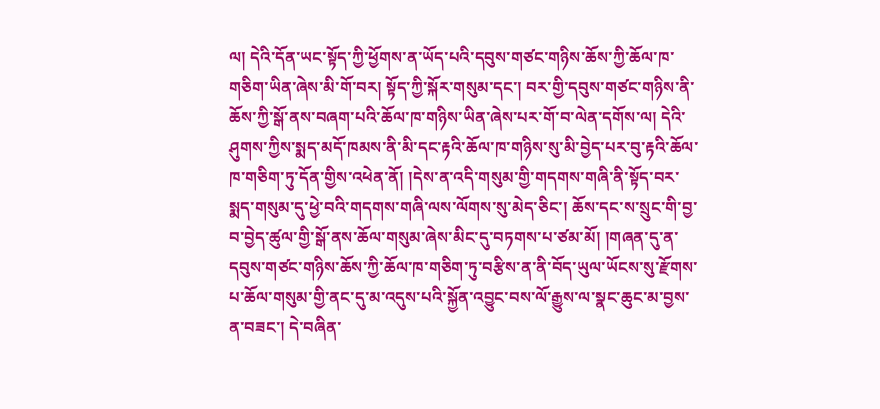ལ། དེའི་དོན་ཡང་སྟོད་ཀྱི་ཕྱོགས་ན་ཡོད་པའི་དབུས་གཙང་གཉིས་ཆོས་ཀྱི་ཆོལ་ཁ་གཅིག་ཡིན་ཞེས་མི་གོ་བར། སྟོད་ཀྱི་སྐོར་གསུམ་དང་། བར་གྱི་དབུས་གཙང་གཉིས་ནི་ཆོས་ཀྱི་སྒོ་ནས་བཞག་པའི་ཆོལ་ཁ་གཉིས་ཡིན་ཞེས་པར་གོ་བ་ལེན་དགོས་ལ། དེའི་ཤུགས་ཀྱིས་སྨད་མདོ་ཁམས་ནི་མི་དང་རྟའི་ཆོལ་ཁ་གཉིས་སུ་མི་བྱེད་པར་བུ་རྟའི་ཆོལ་ཁ་གཅིག་ཏུ་དོན་གྱིས་འཕེན་ནོ། །དེས་ན་འདི་གསུམ་གྱི་གདགས་གཞི་ནི་སྟོད་བར་སྨད་གསུམ་དུ་ཕྱེ་བའི་གདགས་གཞི་ལས་ལོགས་སུ་མེད་ཅིང་། ཆོས་དང་ས་སྲུང་གི་བྱ་བ་བྱེད་ཚུལ་གྱི་སྒོ་ནས་ཆོལ་གསུམ་ཞེས་མིང་དུ་བཏགས་པ་ཙམ་མོ། །གཞན་དུ་ན་དབུས་གཙང་གཉིས་ཆོས་ཀྱི་ཆོལ་ཁ་གཅིག་ཏུ་བརྩིས་ན་ནི་བོད་ཡུལ་ཡོངས་སུ་རྫོགས་པ་ཆོལ་གསུམ་གྱི་ནང་དུ་མ་འདུས་པའི་སྐྱོན་འབྱུང་བས་ལོ་རྒྱུས་ལ་སྣང་ཆུང་མ་བྱས་ན་བཟང་། དེ་བཞིན་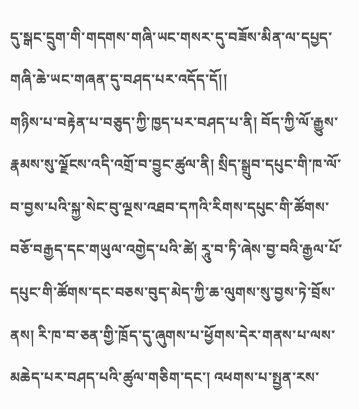དུ་སྒང་དྲུག་གི་གདགས་གཞི་ཡང་གསར་དུ་བཟོས་མིན་ལ་དཔྱད་གཞི་ཆེ་ཡང་གཞན་དུ་བཤད་པར་འདོད་དོ།།
གཉིས་པ་བརྟེན་པ་བཅུད་ཀྱི་ཁྱད་པར་བཤད་པ་ནི། བོད་ཀྱི་ལོ་རྒྱུས་རྣམས་སུ་ལྗོངས་འདི་འགྲོ་བ་བྱུང་ཚུལ་ནི། སྲིད་སྒྲུབ་དཔུང་གི་ཁ་ལོ་བ་བྱས་པའི་སྐྱ་སེང་བུ་ལྔས་འཐབ་དཀའི་རིགས་དཔུང་གི་ཚོགས་བཅོ་བརྒྱད་དང་གཡུལ་འགྱེད་པའི་ཚེ། རཱུ་བ་ཏི་ཞེས་བྱ་བའི་རྒྱལ་པོ་དཔུང་གི་ཚོགས་དང་བཅས་བུད་མེད་ཀྱི་ཆ་ལུགས་སུ་བྱས་ཏེ་བྲོས་ནས། རི་ཁ་བ་ཅན་གྱི་ཁྲོད་དུ་ཞུགས་པ་ཕྱོགས་དེར་གནས་པ་ལས་མཆེད་པར་བཤད་པའི་ཚུལ་གཅིག་དང་། འཕགས་པ་སྤྱན་རས་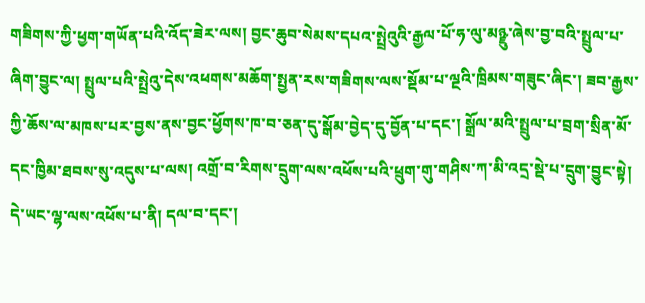གཟིགས་ཀྱི་ཕྱག་གཡོན་པའི་འོད་ཟེར་ལས། བྱང་ཆུབ་སེམས་དཔའ་སྤྲེའུའི་རྒྱལ་པོ་ཧ་ལུ་མཉྫུ་ཞེས་བྱ་བའི་སྤྲུལ་པ་ཞིག་བྱུང་ལ། སྤྲུལ་པའི་སྤྲེའུ་དེས་འཕགས་མཆོག་སྤྱན་རས་གཟིགས་ལས་སྡོམ་པ་ལྔའི་ཁྲིམས་གཟུང་ཞིང་། ཟབ་རྒྱས་ཀྱི་ཆོས་ལ་མཁས་པར་བྱས་ནས་བྱང་ཕྱོགས་ཁ་བ་ཅན་དུ་སྒོམ་བྱེད་དུ་བྱོན་པ་དང་། སྒྲོལ་མའི་སྤྲུལ་པ་བྲག་སྲིན་མོ་དང་ཁྱིམ་ཐབས་སུ་འདུས་པ་ལས། འགྲོ་བ་རིགས་དྲུག་ལས་འཕོས་པའི་ཕྲུག་གུ་གཤིས་ཀ་མི་འདྲ་སྡེ་པ་དྲུག་བྱུང་སྟེ། དེ་ཡང་ལྷ་ལས་འཕོས་པ་ནི། དལ་བ་དང་།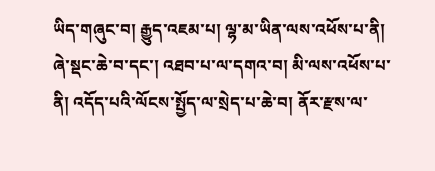ཡིད་གཞུང་བ། རྒྱུད་འཇམ་པ། ལྷ་མ་ཡིན་ལས་འཕོས་པ་ནི། ཞེ་སྡང་ཆེ་བ་དང་། འཐབ་པ་ལ་དགའ་བ། མི་ལས་འཕོས་པ་ནི། འདོད་པའི་ལོངས་སྤྱོད་ལ་སྲེད་པ་ཆེ་བ། ནོར་རྫས་ལ་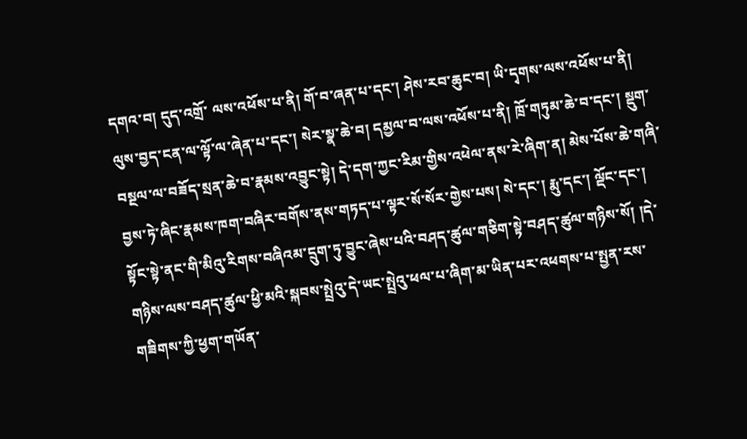དགའ་བ། དུད་འགྲོ་ ལས་འཕོས་པ་ནི། གོ་བ་ཞན་པ་དང་། ཤེས་རབ་ཆུང་བ། ཡི་དྭགས་ལས་འཕོས་པ་ནི། ལུས་བྱད་ངན་ལ་ལྟོ་ལ་ཞེན་པ་དང་། སེར་སྣ་ཆེ་བ། དམྱལ་བ་ལས་འཕོས་པ་ནི། ཁྲོ་གཏུམ་ཆེ་བ་དང་། སྡུག་བསྔལ་ལ་བཟོད་སྲན་ཆེ་བ་རྣམས་འབྱུང་སྟེ། དེ་དག་ཀྱང་རིམ་གྱིས་འཕེལ་ནས་རེ་ཞིག་ན། མེས་པོས་ཆེ་གཞི་བྱས་ཏེ་ཞིང་རྣམས་ཁག་བཞིར་བགོས་ནས་གཏད་པ་ལྟར་སོ་སོར་གྱེས་པས། སེ་དང་། རྨུ་དང་། ལྡོང་དང་། སྟོང་སྟེ་ནང་གི་མིའུ་རིགས་བཞིའམ་དྲུག་ཏུ་བྱུང་ཞེས་པའི་བཤད་ཚུལ་གཅིག་སྟེ་བཤད་ཚུལ་གཉིས་སོ། །དེ་གཉིས་ལས་བཤད་ཚུལ་ཕྱི་མའི་སྐབས་སྤྲེའུ་དེ་ཡང་སྤྲེའུ་ཕལ་པ་ཞིག་མ་ཡིན་པར་འཕགས་པ་སྤྱན་རས་གཟིགས་ཀྱི་ཕྱག་གཡོན་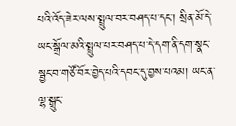པའི་འོད་ཟེར་ལས་སྤྲུལ་བར་བཤད་པ་དང་། སྲིན་མོ་དེ་ཡང་སྒྲོལ་མའི་སྤྲུལ་པར་བཤད་པ་དེ་དག་ནི་དག་སྣང་སྦྱང་བ་གཙོ་བོར་བྱེད་པའི་དབང་དུ་བྱས་པའམ། ཡང་ན་ལྷ་སྒྲུང་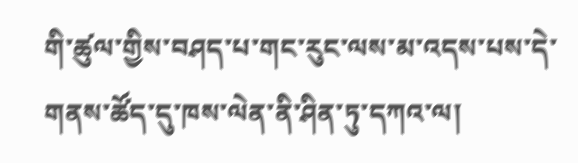གི་ཚུལ་གྱིས་བཤད་པ་གང་རུང་ལས་མ་འདས་པས་དེ་གནས་ཚོད་དུ་ཁས་ལེན་ནི་ཤིན་ཏུ་དཀའ་ལ།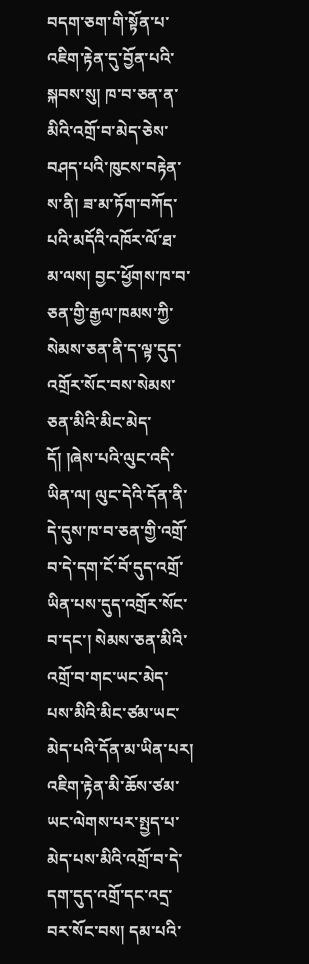བདག་ཅག་གི་སྟོན་པ་འཇིག་རྟེན་དུ་བྱོན་པའི་སྐབས་སུ། ཁ་བ་ཅན་ན་མིའི་འགྲོ་བ་མེད་ཅེས་བཤད་པའི་ཁུངས་བརྟེན་ས་ནི། ཟ་མ་ཏོག་བཀོད་པའི་མདོའི་འཁོར་ལོ་ཐ་མ་ལས། བྱང་ཕྱོགས་ཁ་བ་ཅན་གྱི་རྒྱལ་ཁམས་ཀྱི་སེམས་ཅན་ནི་ད་ལྟ་དུད་འགྲོར་སོང་བས་སེམས་ཅན་མིའི་མིང་མེད་དོ། །ཞེས་པའི་ལུང་འདི་ཡིན་ལ། ལུང་དེའི་དོན་ནི་དེ་དུས་ཁ་བ་ཅན་གྱི་འགྲོ་བ་དེ་དག་ངོ་བོ་དུད་འགྲོ་ཡིན་པས་དུད་འགྲོར་སོང་བ་དང་། སེམས་ཅན་མིའི་འགྲོ་བ་གང་ཡང་མེད་པས་མིའི་མིང་ཙམ་ཡང་མེད་པའི་དོན་མ་ཡིན་པར། འཇིག་རྟེན་མི་ཆོས་ཙམ་ཡང་ལེགས་པར་སྤྱད་པ་མེད་པས་མིའི་འགྲོ་བ་དེ་དག་དུད་འགྲོ་དང་འདྲ་བར་སོང་བས། དམ་པའི་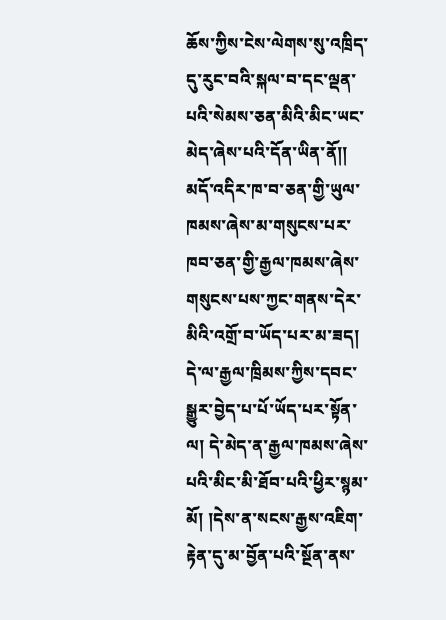ཆོས་ཀྱིས་ངེས་ལེགས་སུ་འཁྲིད་དུ་རུང་བའི་སྐལ་བ་དང་ལྡན་པའི་སེམས་ཅན་མིའི་མིང་ཡང་མེད་ཞེས་པའི་དོན་ཡིན་ནོ།། མདོ་འདིར་ཁ་བ་ཅན་གྱི་ཡུལ་ཁམས་ཞེས་མ་གསུངས་པར་ཁབ་ཅན་གྱི་རྒྱལ་ཁམས་ཞེས་གསུངས་པས་ཀྱང་གནས་དེར་མིའི་འགྲོ་བ་ཡོད་པར་མ་ཟད། དེ་ལ་རྒྱལ་ཁྲིམས་ཀྱིས་དབང་སྒྱུར་བྱེད་པ་པོ་ཡོད་པར་སྟོན་ལ། དེ་མེད་ན་རྒྱལ་ཁམས་ཞེས་པའི་མིང་མི་ཐོབ་པའི་ཕྱིར་སྙམ་མོ། །དེས་ན་སངས་རྒྱས་འཇིག་རྟེན་དུ་མ་བྱོན་པའི་སྔོན་ནས་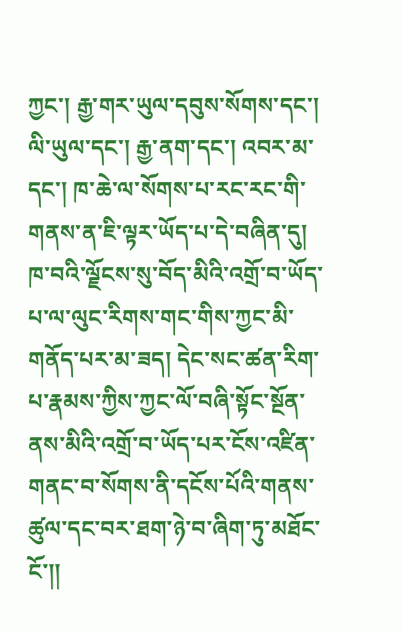ཀྱང་། རྒྱ་གར་ཡུལ་དབུས་སོགས་དང་། ལི་ཡུལ་དང་། རྒྱ་ནག་དང་། འབར་མ་དང་། ཁ་ཆེ་ལ་སོགས་པ་རང་རང་གི་གནས་ན་ཇི་ལྟར་ཡོད་པ་དེ་བཞིན་དུ། ཁ་བའི་ལྗོངས་སུ་བོད་མིའི་འགྲོ་བ་ཡོད་པ་ལ་ལུང་རིགས་གང་གིས་ཀྱང་མི་གནོད་པར་མ་ཟད། དེང་སང་ཚན་རིག་པ་རྣམས་ཀྱིས་ཀྱང་ལོ་བཞི་སྟོང་སྔོན་ནས་མིའི་འགྲོ་བ་ཡོད་པར་ངོས་འཛིན་གནང་བ་སོགས་ནི་དངོས་པོའི་གནས་ཚུལ་དང་བར་ཐག་ཉེ་བ་ཞིག་ཏུ་མཐོང་ངོ་།།